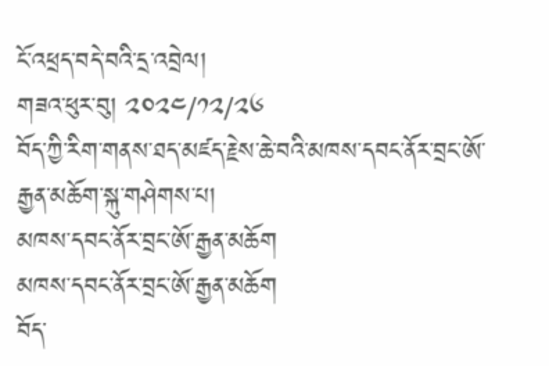ངོ་འཕྲད་བདེ་བའི་དྲ་འབྲེལ།
གཟའ་ཕུར་བུ། ༢༠༢༤/༡༢/༢༦
བོད་ཀྱི་རིག་གནས་ཐད་མཛད་རྗེས་ཆེ་བའི་མཁས་དབང་ནོར་བྲང་ཨོ་རྒྱན་མཆོག་སྐུ་གཤེགས་པ།
མཁས་དབང་ནོར་བྲང་ཨོ་རྒྱན་མཆོག
མཁས་དབང་ནོར་བྲང་ཨོ་རྒྱན་མཆོག
བོད་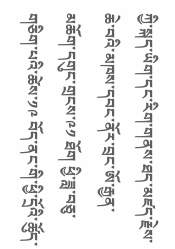ཀྱི་སྐད་ཡིག་དང་རིག་གནས་ཐད་མཛད་རྗེས་ཆེ་བའི་མཁས་དབང་ནོར་བྲང་ཨོ་རྒྱན་མཆོག་དགུང་གྲངས་༩༡ ཐོག ཕྱི་ཟླ་བཅུ་གཅིག་པའི་ཚེས་༡༩ བོད་ནང་གི་ཕྱི་དྲོའི་ཚོུད་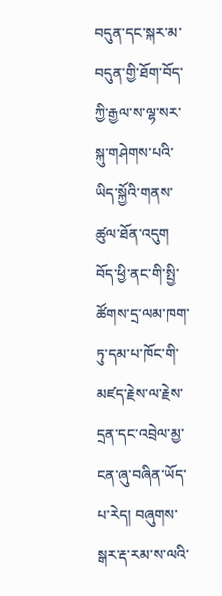བདུན་དང་སྐར་མ་བདུན་གྱི་ཐོག་བོད་ཀྱི་རྒྱལ་ས་ལྷ་སར་སྐུ་གཤེགས་པའི་ཡིད་སྐྱོའི་གནས་ཚུལ་ཐོན་འདུག བོད་ཕྱི་ནང་གི་སྤྱི་ཚོགས་དྲ་ལམ་ཁག་ཏུ་དམ་པ་ཁོང་གི་མཛད་རྗེས་ལ་རྗེས་དྲན་དང་འབྲེལ་མྱ་ངན་ཞུ་བཞིན་ཡོད་པ་རེད། བཞུགས་སྒར་རྡ་རམ་ས་ལའི་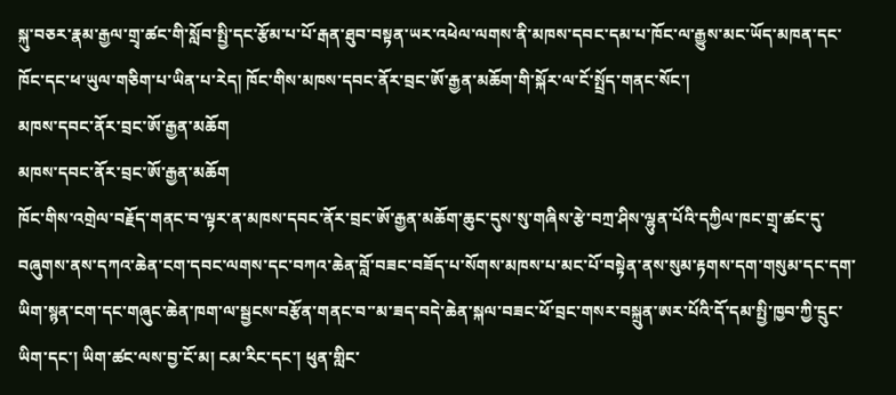སྐུ་བཅར་རྣམ་རྒྱལ་གྲྭ་ཚང་གི་སློབ་སྤྱི་དང་རྩོམ་པ་པོ་རྒན་ཐུབ་བསྟན་ཡར་འཕེལ་ལགས་ནི་མཁས་དབང་དམ་པ་ཁོང་ལ་རྒྱུས་མང་ཡོད་མཁན་དང་ཁོང་དང་ཕ་ཡུལ་གཅིག་པ་ཡིན་པ་རེད། ཁོང་གིས་མཁས་དབང་ནོར་བྲང་ཨོ་རྒྱན་མཆོག་གི་སྐོར་ལ་ངོ་སྤྲོད་གནང་སོང་།
མཁས་དབང་ནོར་བྲང་ཨོ་རྒྱན་མཆོག
མཁས་དབང་ནོར་བྲང་ཨོ་རྒྱན་མཆོག
ཁོང་གིས་འགྲེལ་བརྗོད་གནང་བ་ལྟར་ན་མཁས་དབང་ནོར་བྲང་ཨོ་རྒྱན་མཆོག་ཆུང་དུས་སུ་གཞིས་རྩེ་བཀྲ་ཤིས་ལྷུན་པོའི་དཀྱིལ་ཁང་གྲྭ་ཚང་དུ་བཞུགས་ནས་དཀའ་ཆེན་ངག་དབང་ལགས་དང་བཀའ་ཆེན་བློ་བཟང་བཟོད་པ་སོགས་མཁས་པ་མང་པོ་བསྟེན་ནས་སུམ་རྟགས་དག་གསུམ་དང་དག་ཡིག་སྙན་ངག་དང་གཞུང་ཆེན་ཁག་ལ་སྦྱངས་བརྩོན་གནང་བ་་མ་ཟད་བདེ་ཆེན་སྐལ་བཟང་ཕོ་བྲང་གསར་བསྐྲུན་ཨར་པོའི་དོ་དམ་སྤྱི་ཁྱབ་ཀྱི་དྲུང་ཡིག་དང་། ཡིག་ཚང་ལས་བྱ་ངོ་མ། ངམ་རིང་དང་། ཕུན་གླིང་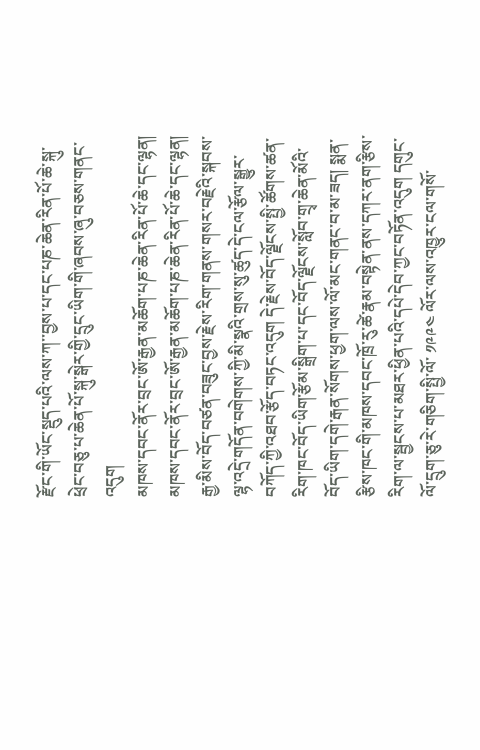རྫོང་གི་ཡོང་སྡུད་པའི་ལས་ཀ་་བྱས་པ་དང་པཎ་ཆེན་རིན་པོ་ཆེ་སྐུ་ཕྲེང་བཅུ་པ་ཆེན་པོ་སྐུ་སྒེར་གྱི་དྲུང་ཡིག་གི་ཞབས་ཞུ་བཅས་གནང་འདུག
མཁས་དབང་ནོར་བྲང་ཨོ་རྒྱན་མཆོག་པཎ་ཆེན་རིན་པོ་ཆེ་དང་ལྷན།
མཁས་དབང་ནོར་བྲང་ཨོ་རྒྱན་མཆོག་པཎ་ཆེན་རིན་པོ་ཆེ་དང་ལྷན།
རྒྱ་མིས་བོད་བཙན་བཟུང་བྱས་རྗེས་རིག་གནས་གསར་བརྗེའི་སྐབས་ལྷ་འདྲེ་གདོན་བགེགས་ཀྱི་མི་སྣའི་གྲས་སུ་ཚུད་དེ་ངལ་རྩོལ་སྒྱུར་བཀོད་ཀྱི་འཐབ་རྩོད་བཏང་འདུག དེ་རྗེས་བོད་ལྗོངས་སྤྱི་ཚོགས་ཚན་རིག་ཁང་བོད་ཡིག་རྩོམ་སྒྲིག་པ་དང་བོད་ལྗོངས་སློབ་གྲྭ་ཆེན་མོའི་བོད་ཡིག་དགེ་རྒན་སོགས་ཕྱག་ལས་ལོ་མང་གནང་བ་མ་ཟད། སྨན་རྩིས་ཁང་གི་མཁས་དབང་ཁྲོ་རུ་ཚེ་རྣམ་བསྟེན་ནས་དཀར་ནག་རྩིས་རིག་ལ་སྦྱངས་པ་མཐར་ཕྱིན་པའི་དཔེ་དེབ་ཀྱང་བཏོན་འདུག དགུང་ལོ་དྲུག་ཅུ་རེ་གཅིག་སྤྱི་ལོ་ ༡༩༩༤ ལོར་ལས་འཁྱུར་ངལ་གསོ་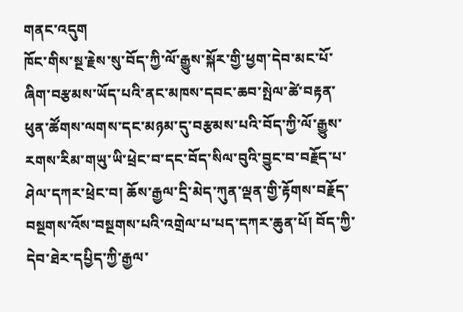གནང་འདུག
ཁོང་གིས་སྔ་རྗེས་སུ་བོད་ཀྱི་ལོ་རྒྱུས་སྐོར་གྱི་ཕྱག་དེབ་མང་པོ་ཞིག་བརྩམས་ཡོད་པའི་ནང་མཁས་དབང་ཆབ་སྤེལ་ཚེ་བརྟན་ཕུན་ཚོགས་ལགས་དང་མཉམ་དུ་བརྩམས་པའི་བོད་ཀྱི་ལོ་རྒྱུས་རགས་རིམ་གཡུ་ཡི་ཕྲེང་བ་དང་བོད་སིལ་བུའི་བྱུང་བ་བརྗོད་པ་ཤེལ་དཀར་ཕྲེང་བ། ཆོས་རྒྱལ་དྲི་མེད་ཀུན་ལྡན་གྱི་རྟོགས་བརྗོད་བསྔགས་འོས་བསྔགས་པའི་འགྲེལ་པ་པད་དཀར་ཆུན་པོ། བོད་ཀྱི་དེབ་ཐེར་དཔྱིད་ཀྱི་རྒྱལ་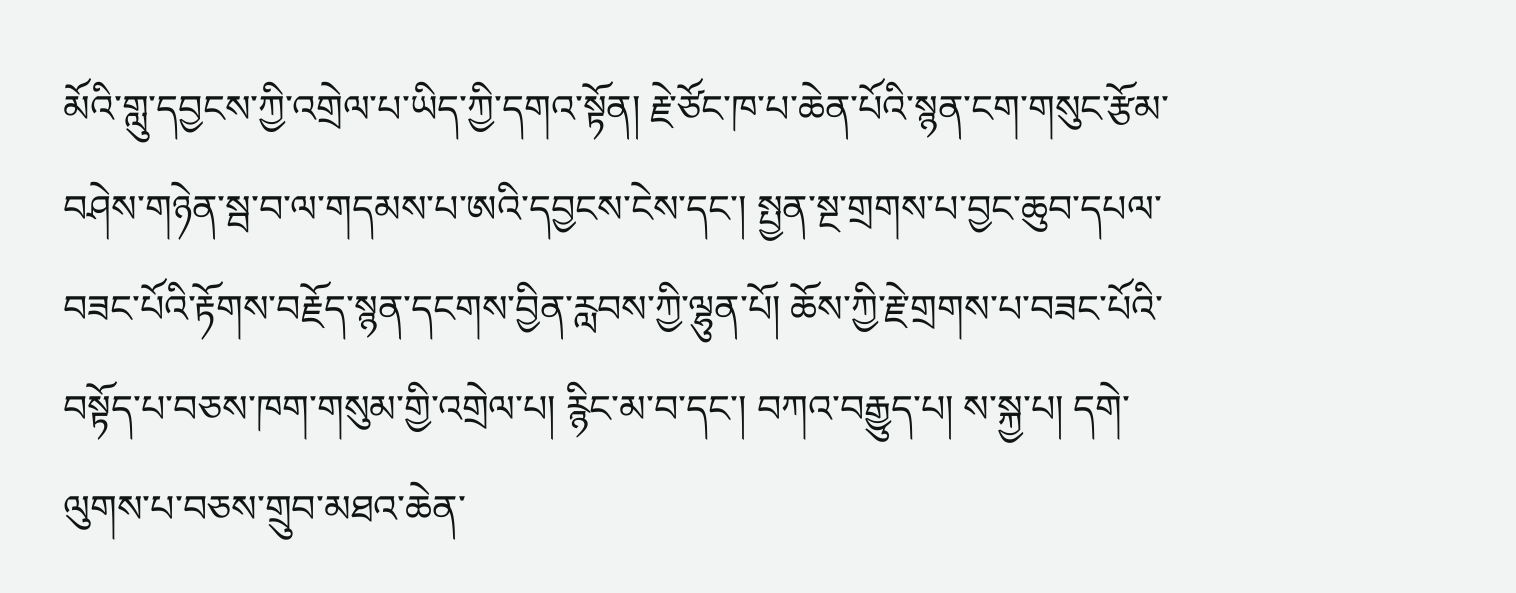མོའི་གླུ་དབྱངས་ཀྱི་འགྲེལ་པ་ཡིད་ཀྱི་དགའ་སྟོན། རྗེ་ཙོང་ཁ་པ་ཆེན་པོའི་སྙན་ངག་གསུང་རྩོམ་བཤེས་གཉེན་སྦ་བ་ལ་གདམས་པ་ཨའི་དབྱངས་ངེས་དང་། སྤྱན་སྔ་གྲགས་པ་བྱང་ཆུབ་དཔལ་བཟང་པོའི་རྟོགས་བརྗོད་སྙན་དངགས་བྱིན་རླབས་ཀྱི་ལྷུན་པོ། ཆོས་ཀྱི་རྗེ་གྲགས་པ་བཟང་པོའི་བསྟོད་པ་བཅས་ཁག་གསུམ་གྱི་འགྲེལ་པ། རྙིང་མ་བ་དང་། བཀའ་བརྒྱུད་པ། ས་སྐྱ་པ། དགེ་ལུགས་པ་བཅས་གྲུབ་མཐའ་ཆེན་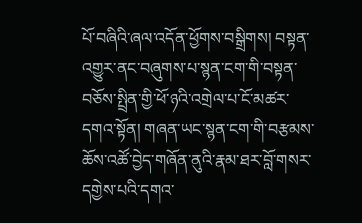པོ་བཞིའི་ཞལ་འདོན་ཕྱོགས་བསྒྲིགས། བསྟན་འགྱུར་ནང་བཞུགས་པ་སྙན་ངག་གི་བསྟན་བཅོས་སྤྲིན་གྱི་ཕོ་ཉའི་འགྲེལ་པ་ངོ་མཚར་དགའ་སྟོན། གཞན་ཡང་སྙན་ངག་གི་བརྩམས་ཆོས་འཚོ་བྱེད་གཞོན་ནུའི་རྣམ་ཐར་བློ་གསར་དགྱེས་པའི་དགའ་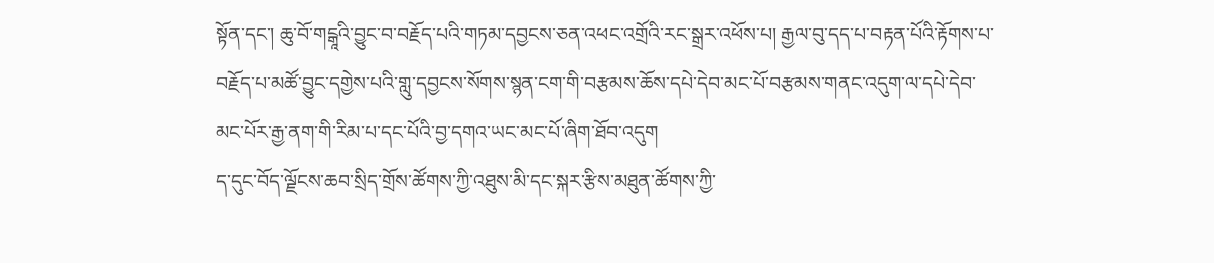སྟོན་དང་། ཆུ་བོ་གངྒཱའི་བྱུང་བ་བརྗོད་པའི་གཏམ་དབྱངས་ཅན་འཕང་འགྲོའི་རང་སྒྲར་འཕོས་པ། རྒྱལ་བུ་དད་པ་བརྟན་པོའི་རྟོགས་པ་བརྗོད་པ་མཚོ་བྱུང་དགྱེས་པའི་གླུ་དབྱངས་སོགས་སྙན་ངག་གི་བརྩམས་ཆོས་དཔེ་དེབ་མང་པོ་བརྩམས་གནང་འདུག་ལ་དཔེ་དེབ་མང་པོར་རྒྱ་ནག་གི་རིམ་པ་དང་པོའི་བྱ་དགའ་ཡང་མང་པོ་ཞིག་ཐོབ་འདུག
ད་དུང་བོད་ལྗོངས་ཆབ་སྲིད་གྲོས་ཚོགས་ཀྱི་འཐུས་མི་དང་སྐར་རྩིས་མཐུན་ཚོགས་ཀྱི་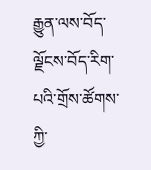རྒྱུན་ལས་བོད་ལྗོངས་བོད་རིག་པའི་གྲོས་ཚོགས་ཀྱི་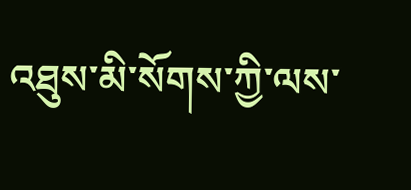འཐུས་མི་སོགས་ཀྱི་ལས་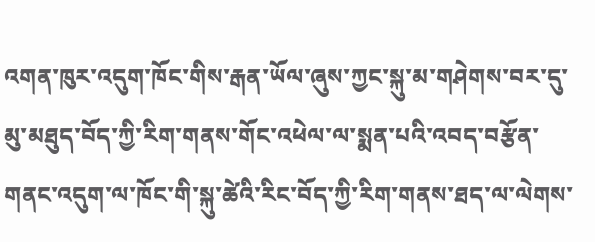འགན་ཁུར་འདུག་ཁོང་གིས་རྒན་ཡོལ་ཞུས་ཀྱང་སྐུ་མ་གཤེགས་བར་དུ་མུ་མཐུད་བོད་ཀྱི་རིག་གནས་གོང་འཕེལ་ལ་སྨན་པའི་འབད་བརྩོན་གནང་འདུག་ལ་ཁོང་གི་སྐུ་ཚེའི་རིང་བོད་ཀྱི་རིག་གནས་ཐད་ལ་ལེགས་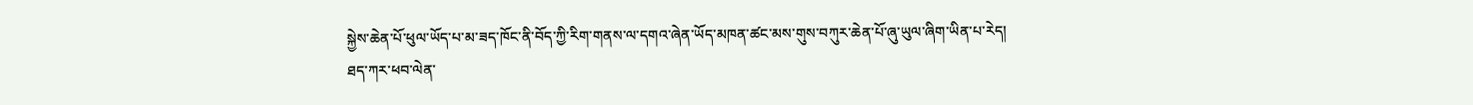སྐྱེས་ཆེན་པོ་ཕུལ་ཡོད་པ་མ་ཟད་ཁོང་ནི་བོད་ཀྱི་རིག་གནས་ལ་དགའ་ཞེན་ཡོད་མཁན་ཚང་མས་གུས་བཀུར་ཆེན་པོ་ཞུ་ཡུལ་ཞིག་ཡིན་པ་རེད།
ཐད་ཀར་ཕབ་ལེན་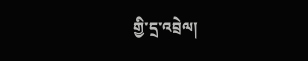གྱི་དྲ་འབྲེལ།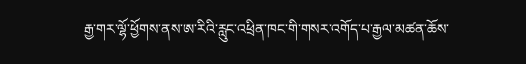རྒྱ་གར་ལྷོ་ཕྱོགས་ནས་ཨ་རིའི་རླུང་འཕྲིན་ཁང་གི་གསར་འགོད་པ་རྒྱལ་མཚན་ཆོས་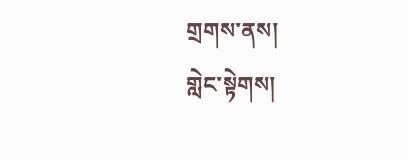གྲགས་ནས།
གླེང་སྟེགས།